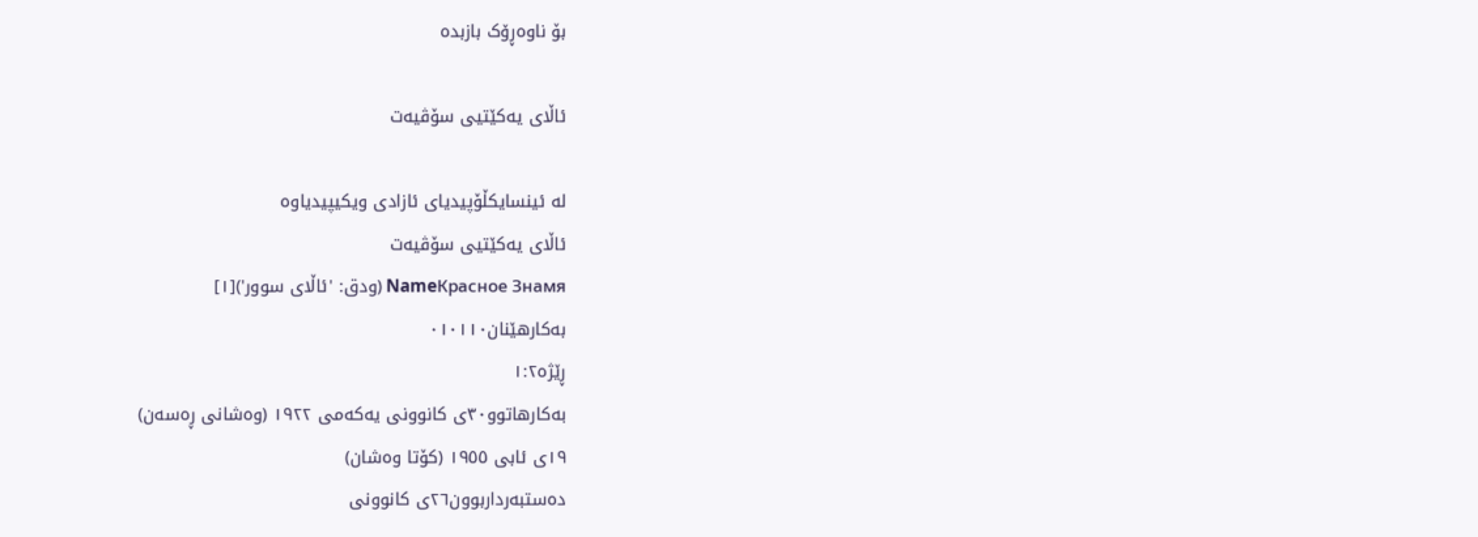بۆ ناوەڕۆک بازبدە

ئاڵای یەکێتیی سۆڤیەت

لە ئینسایکڵۆپیدیای ئازادی ویکیپیدیاوە
ئاڵای یەکێتیی سۆڤیەت
NameКрасное Знамя (ودق: 'ئاڵای سوور')[١]
بەکارھێنان٠١٠١١٠
ڕێژە١:٢
بەکارھاتوو٣٠ی کانوونی یەکەمی ١٩٢٢ (وەشانی ڕەسەن)
١٩ی ئابی ١٩٥٥ (کۆتا وەشان)
دەستبەرداربوون٢٦ی کانوونی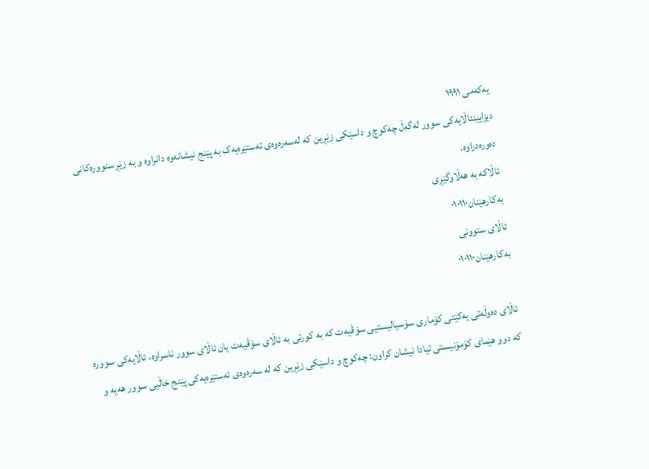یەکەمی ١٩٩١
دیزایینئاڵایەکی سوور لەگەڵ چەکوچ و داسێکی زێڕین کە لەسەرەوەی ئەستێرەیەک بە پێنج نیشانەوە دانراوە و بە زێڕ سنوورەکانی دەورەدراوە.
ئاڵاکە بە ھەڵاوگێڕی
بەکارھێنان٠١٠١١٠
ئاڵای ستوونی
بەکارھێنان٠١٠١١٠

ئاڵای دەوڵەتی یەکێتی کۆماری سۆسیالیستیی سۆڤیەت کە بە کورتی بە ئاڵای سۆڤیەت یان ئاڵای سوور ناسراوە، ئاڵایەکی سوورە کە دوو ھێمای کۆمۆنیستی تیادا نیشان کراون: چەکوچ و داسێکی زێڕین کە لە سەرەوەی ئەستێرەیەکی پێنج خاڵیی سوور ھەیە و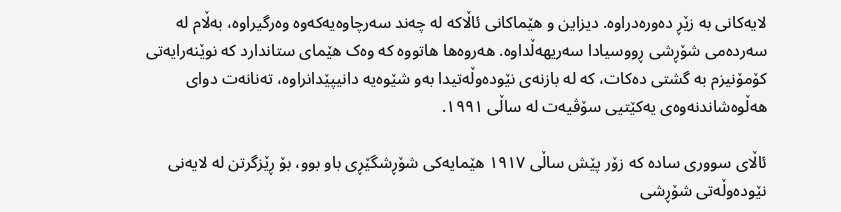لایەکانی بە زێڕ دەورەدراوە. دیزاین و ھێماکانی ئاڵاکە لە چەند سەرچاوەیەکەوە وەرگیراوە، بەڵام لە سەردەمی شۆڕشی ڕووسیادا سەریھەڵداوە. ھەروەھا ھاتووە کە وەک ھێمای ستاندارد کە نوێنەرایەتی کۆمۆنیزم بە گشتی دەکات، کە لە بازنەی نێودەوڵەتیدا بەو شێوەیە دانیپێدانراوە، تەنانەت دوای ھەڵوەشاندنەوەی یەکێتیی سۆڤیەت لە ساڵی ١٩٩١.

ئاڵای سووری سادە کە زۆر پێش ساڵی ١٩١٧ ھێمایەکی شۆڕشگێڕی باو بوو، بۆ ڕێزگرتن لە لایەنی نێودەوڵەتی شۆڕشی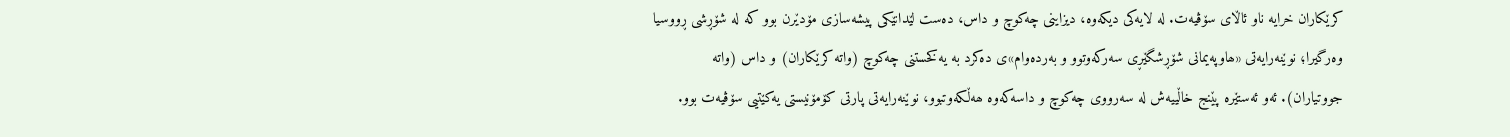کرێکاران خرایە ناو ئاڵای سۆڤیەت. لە لایەکی دیکەوە، دیزاینی چەکوچ و داس، دەست لێدانێکی پیشەسازی مۆدێرن بوو کە لە شۆڕشی ڕووسیا وەرگیرا؛ نوێنەرایەتی «ھاوپەیمانی شۆڕشگێڕی سەرکەوتوو و بەردەوام»ی دەکرد بە یەکخستنی چەکوچ (واتە کرێکاران) و داس (واتە جووتیاران). ئەو ئەستێرە پێنج خاڵییەش لە سەرووی چەکوچ و داسەکەوە ھەڵکەوتبوو، نوێنەرایەتی پارتی کۆمۆنیستی یەکێتیی سۆڤیەت بوو.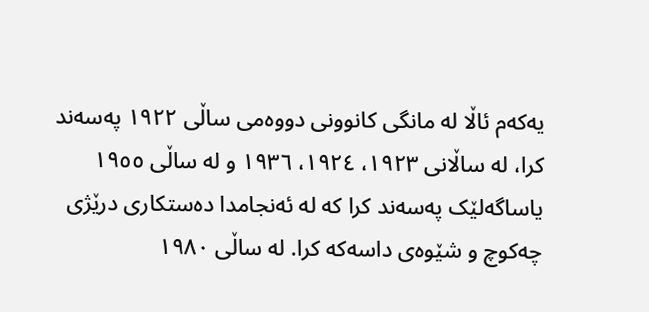یەکەم ئاڵا لە مانگی کانوونی دووەمی ساڵی ١٩٢٢ پەسەند کرا، لە ساڵانی ١٩٢٣، ١٩٢٤، ١٩٣٦ و لە ساڵی ١٩٥٥ یاساگەلێک پەسەند کرا کە لە ئەنجامدا دەستکاری درێژی چەکوچ و شێوەی داسەکە کرا. لە ساڵی ١٩٨٠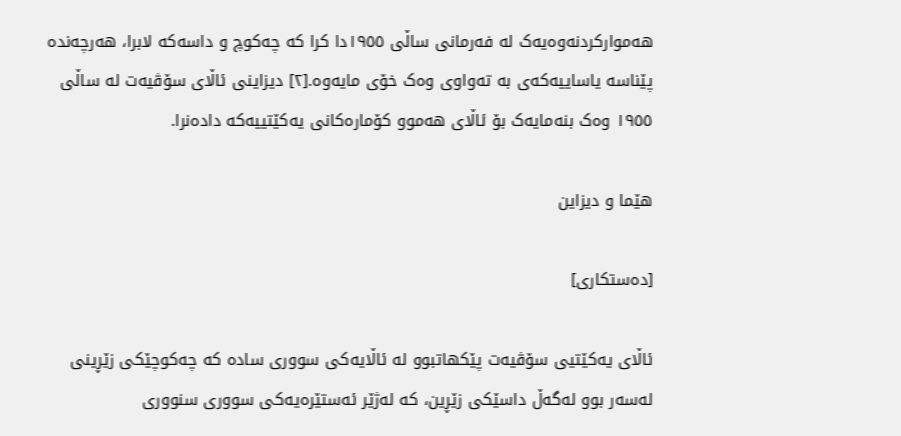ھەموارکردنەوەیەک لە فەرمانی ساڵی ١٩٥٥دا کرا کە چەکوچ و داسەکە لابرا، ھەرچەندە پێناسە یاساییەکەی بە تەواوی وەک خۆی مایەوە.[٢] دیزاینی ئاڵای سۆڤیەت لە ساڵی ١٩٥٥ وەک بنەمایەک بۆ ئاڵای ھەموو کۆمارەکانی یەکێتییەکە دادەنرا.

ھێما و دیزاین

[دەستکاری]

ئاڵای یەکێتیی سۆڤیەت پێکھاتبوو لە ئاڵایەکی سووری سادە کە چەکوچێکی زێڕینی لەسەر بوو لەگەڵ داسێکی زێڕین، کە لەژێر ئەستێرەیەکی سووری سنووری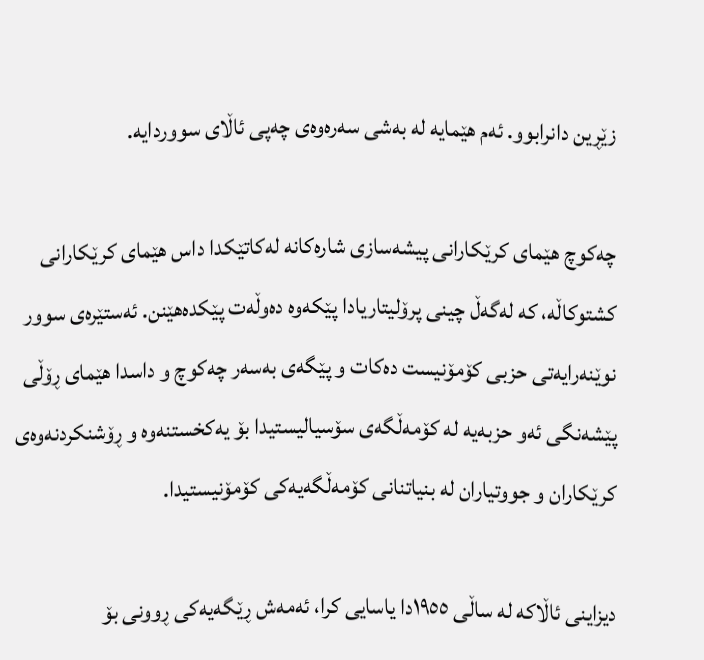زێڕین دانرابوو. ئەم ھێمایە لە بەشی سەرەوەی چەپی ئاڵای سووردایە.

چەکوچ ھێمای کرێکارانی پیشەسازی شارەکانە لەکاتێکدا داس ھێمای کرێکارانی کشتوکاڵە، کە لەگەڵ چینی پرۆلیتاریادا پێکەوە دەوڵەت پێکدەھێنن. ئەستێرەی سوور نوێنەرایەتی حزبی کۆمۆنیست دەکات و پێگەی بەسەر چەکوچ و داسدا ھێمای ڕۆڵی پێشەنگی ئەو حزبەیە لە کۆمەڵگەی سۆسیالیستیدا بۆ یەکخستنەوە و ڕۆشنکردنەوەی کرێکاران و جووتیاران لە بنیاتنانی کۆمەڵگەیەکی کۆمۆنیستیدا.

دیزاینی ئاڵاکە لە ساڵی ١٩٥٥دا یاسایی کرا، ئەمەش ڕێگەیەکی ڕوونی بۆ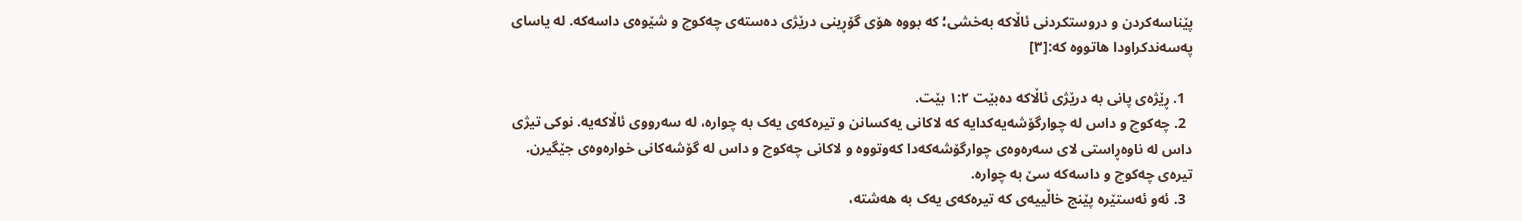پێناسەکردن و دروستکردنی ئاڵاکە بەخشی؛ کە بووە ھۆی گۆڕینی درێژی دەستەی چەکوچ و شێوەی داسەکە. لە یاسای پەسەندکراودا ھاتووە کە:[٣]

  1. ڕێژەی پانی بە درێژی ئاڵاکە دەبێت ١:٢ بێت.
  2. چەکوچ و داس لە چوارگۆشەیەکدایە کە لاکانی یەکسانن و تیرەکەی یەک بە چوارە، لە سەرووی ئاڵاکەیە. نوکی تیژی داس لە ناوەڕاستی لای سەرەوەی چوارگۆشەکەدا کەوتووە و لاکانی چەکوچ و داس لە گۆشەکانی خوارەوەی جێگیرن. تیرەی چەکوچ و داسەکە سێ بە چوارە.
  3. ئەو ئەستێرە پێنج خاڵییەی کە تیرەکەی یەک بە ھەشتە،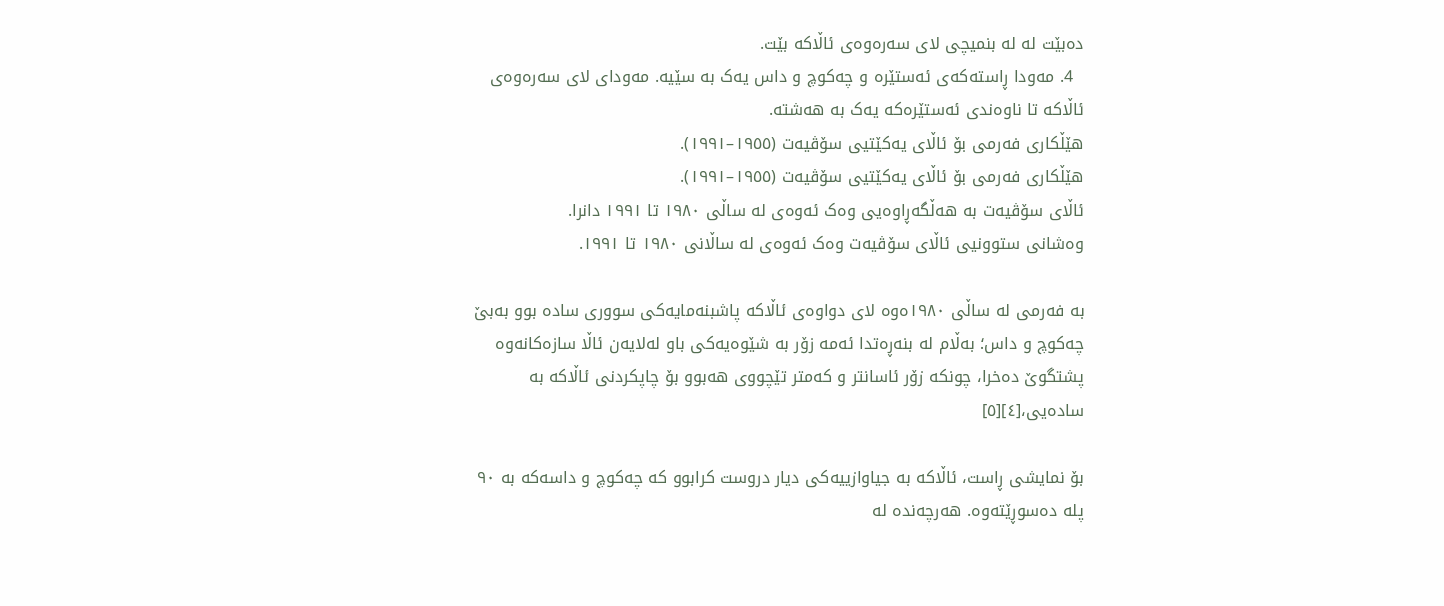دەبێت لە لە بنمیچی لای سەرەوەی ئاڵاکە بێت.
  4. مەودا ڕاستەکەی ئەستێرە و چەکوچ و داس یەک بە سێیە. مەودای لای سەرەوەی ئاڵاکە تا ناوەندی ئەستێرەکە یەک بە ھەشتە.
ھێڵکاری فەرمی بۆ ئاڵای یەکێتیی سۆڤیەت (١٩٥٥–١٩٩١).
ھێڵکاری فەرمی بۆ ئاڵای یەکێتیی سۆڤیەت (١٩٥٥–١٩٩١).
ئاڵای سۆڤیەت بە ھەڵگەڕاوەیی وەک ئەوەی لە ساڵی ١٩٨٠ تا ١٩٩١ دانرا.
وەشانی ستوونیی ئاڵای سۆڤیەت وەک ئەوەی لە ساڵانی ١٩٨٠ تا ١٩٩١.

بە فەرمی لە ساڵی ١٩٨٠ەوە لای دواوەی ئاڵاکە پاشبنەمایەکی سووری سادە بوو بەبێ چەکوچ و داس؛ بەڵام لە بنەڕەتدا ئەمە زۆر بە شێوەیەکی باو لەلایەن ئاڵا سازەکانەوە پشتگوێ دەخرا، چونکە زۆر ئاسانتر و کەمتر تێچووی ھەبوو بۆ چاپکردنی ئاڵاکە بە سادەیی،[٤][٥]

بۆ نمایشی ڕاست، ئاڵاکە بە جیاوازییەکی دیار دروست کرابوو کە چەکوچ و داسەکە بە ٩٠ پلە دەسوڕێتەوە. ھەرچەندە لە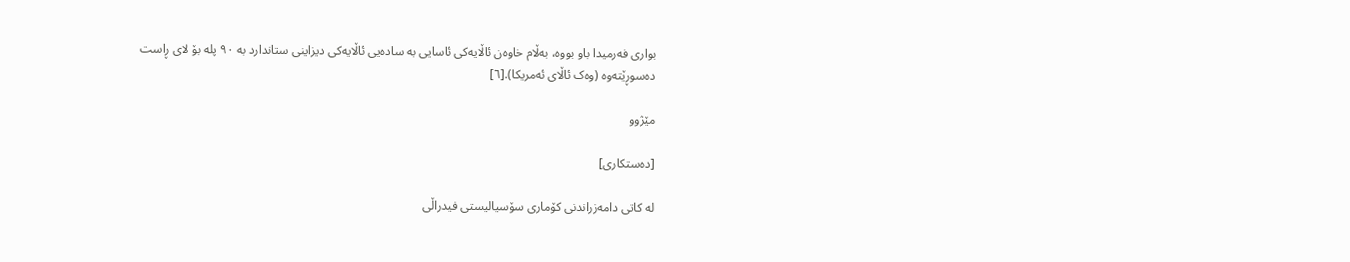بواری فەرمیدا باو بووە، بەڵام خاوەن ئاڵایەکی ئاسایی بە سادەیی ئاڵایەکی دیزاینی ستاندارد بە ٩٠ پلە بۆ لای ڕاست دەسوڕێتەوە (وەک ئاڵای ئەمریکا).[٦]

مێژوو

[دەستکاری]

لە کاتی دامەزراندنی کۆماری سۆسیالیستی فیدراڵی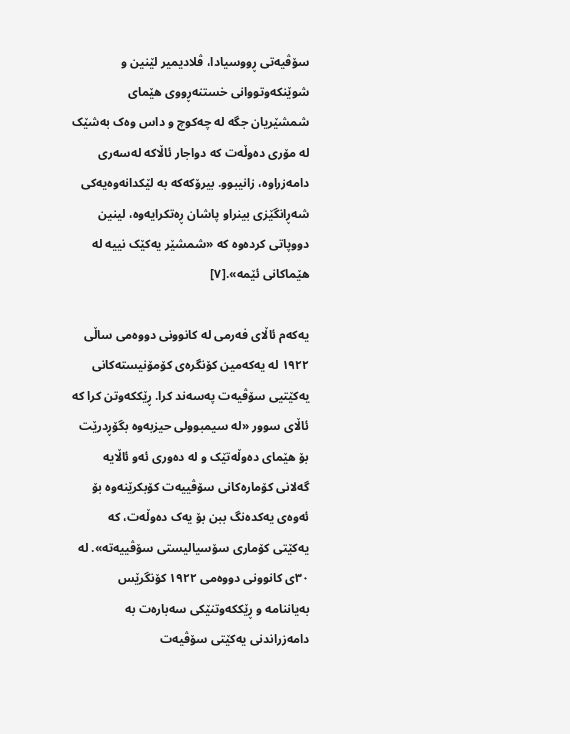سۆڤیەتی ڕووسیادا، ڤلادیمیر لێنین و شوێنکەوتووانی خستنەڕووی ھێمای شمشێریان جگە لە چەکوچ و داس وەک بەشێک لە مۆری دەوڵەت کە دواجار ئاڵاکە لەسەری دامەزراوە، زانیبوو. بیرۆکەکە بە لێکدانەوەیەکی شەڕانگێزی بینراو پاشان ڕەتکرایەوە، لینین دووپاتی کردەوە کە «شمشێر یەکێک نییە لە ھێماکانی ئێمە».[٧]

یەکەم ئاڵای فەرمی لە کانوونی دووەمی ساڵی ١٩٢٢ لە یەکەمین کۆنگرەی کۆمۆنیستەکانی یەکێتیی سۆڤیەت پەسەند کرا. ڕێککەوتن کرا کە ئاڵای سوور «لە سیمبوولی حیزبەوە بگۆڕدرێت بۆ ھێمای دەوڵەتێک و لە دەوری ئەو ئاڵایە گەلانی کۆمارەکانی سۆڤییەت کۆبکرێنەوە بۆ ئەوەی یەکدەنگ ببن بۆ یەک دەوڵەت، کە یەکێتی کۆماری سۆسیالیستی سۆڤییەتە». لە ٣٠ی کانوونی دووەمی ١٩٢٢ کۆنگرێس بەیاننامە و ڕێککەوتنێکی سەبارەت بە دامەزراندنی یەکێتی سۆڤیەت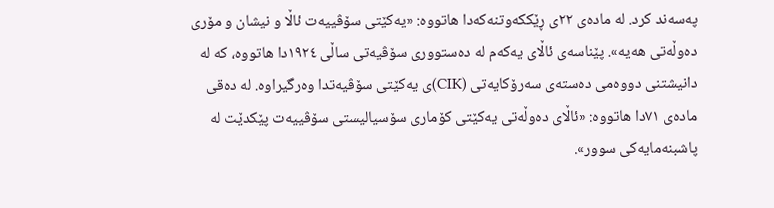پەسەند کرد. لە مادەی ٢٢ی ڕێککەوتنەکەدا ھاتووە: «یەکێتی سۆڤییەت ئاڵا و نیشان و مۆری دەوڵەتی ھەیە». پێناسەی ئاڵای یەکەم لە دەستووری سۆڤیەتی ساڵی ١٩٢٤دا ھاتووە، کە لە دانیشتنی دووەمی دەستەی سەرۆکایەتی (CIK)ی یەکێتی سۆڤیەتدا وەرگیراوە. لە دەقی مادەی ٧١دا ھاتووە: «ئاڵای دەوڵەتی یەکێتی کۆماری سۆسیالیستی سۆڤییەت پێکدێت لە پاشبنەمایەکی سوور».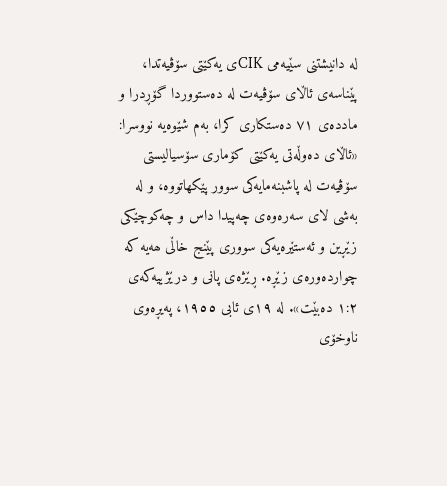لە دانیشتنی سێیەمی CIKی یەکێتی سۆڤیەتدا، پێناسەی ئاڵای سۆڤیەت لە دەستووردا گۆڕدرا و ماددەی ٧١ دەستکاری کرا، بەم شێوەیە نووسرا: «ئاڵای دەوڵەتی یەکێتی کۆماری سۆسیالیستی سۆڤیەت لە پاشبنەمایەکی سوور پێکھاتووە، و لە بەشی لای سەرەوەی چەپیدا داس و چەکوچێکی زێڕین و ئەستێرەیەکی سووری پێنج خاڵی ھەیە کە چواردەورەی زێڕە. ڕێژەی پانی و درێژییەکەی ١:٢ دەبێت». لە ١٩ی ئابی ١٩٥٥، پەیڕەوی ناوخۆی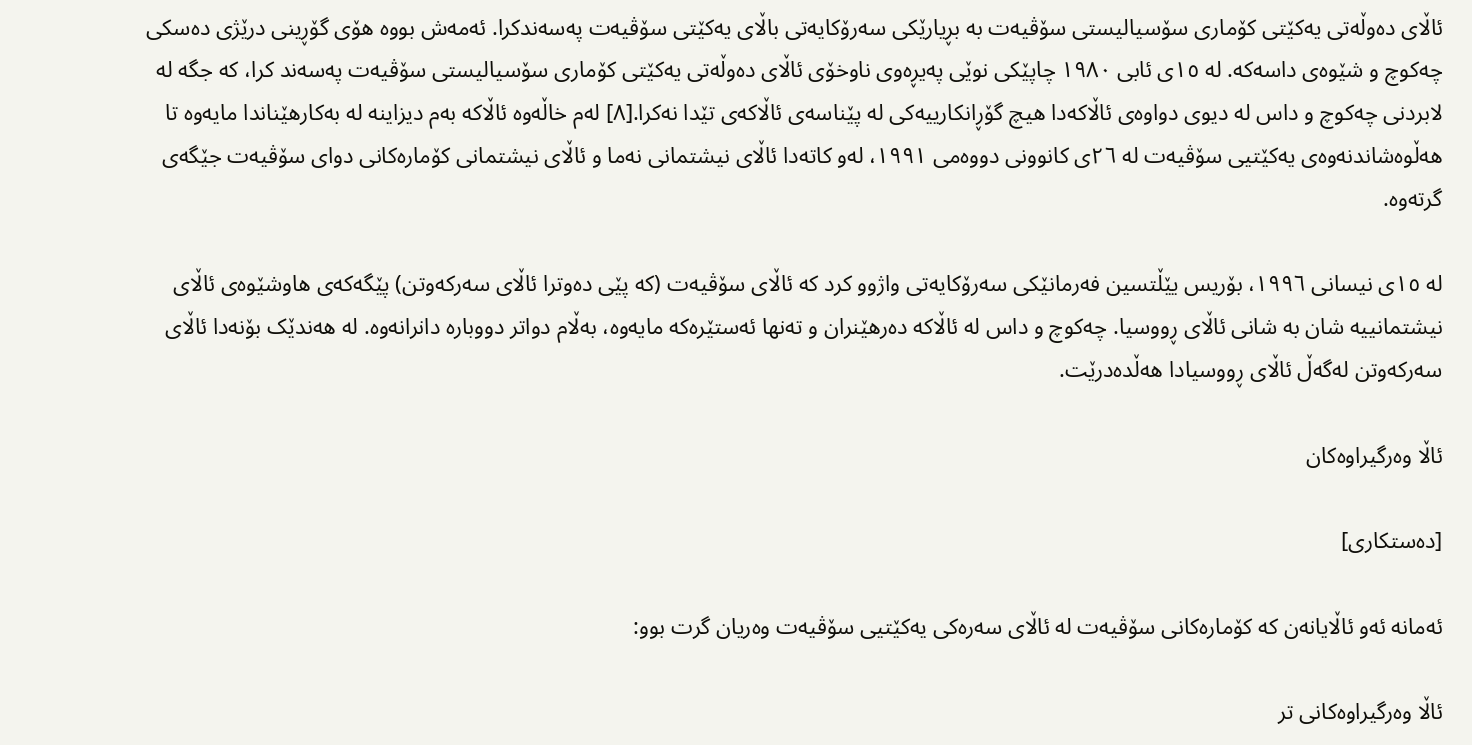ئاڵای دەوڵەتی یەکێتی کۆماری سۆسیالیستی سۆڤیەت بە بڕیارێکی سەرۆکایەتی باڵای یەکێتی سۆڤیەت پەسەندکرا. ئەمەش بووە ھۆی گۆڕینی درێژی دەسکی چەکوچ و شێوەی داسەکە. لە ١٥ی ئابی ١٩٨٠ چاپێکی نوێی پەیڕەوی ناوخۆی ئاڵای دەوڵەتی یەکێتی کۆماری سۆسیالیستی سۆڤیەت پەسەند کرا، کە جگە لە لابردنی چەکوچ و داس لە دیوی دواوەی ئاڵاکەدا ھیچ گۆڕانکارییەکی لە پێناسەی ئاڵاکەی تێدا نەکرا.[٨] لەم خاڵەوە ئاڵاکە بەم دیزاینە لە بەکارھێناندا مایەوە تا ھەڵوەشاندنەوەی یەکێتیی سۆڤیەت لە ٢٦ی کانوونی دووەمی ١٩٩١، لەو کاتەدا ئاڵای نیشتمانی نەما و ئاڵای نیشتمانی کۆمارەکانی دوای سۆڤیەت جێگەی گرتەوە.

لە ١٥ی نیسانی ١٩٩٦، بۆریس یێڵتسین فەرمانێکی سەرۆکایەتی واژوو کرد کە ئاڵای سۆڤیەت (کە پێی دەوترا ئاڵای سەرکەوتن) پێگەکەی ھاوشێوەی ئاڵای نیشتمانییە شان بە شانی ئاڵای ڕووسیا. چەکوچ و داس لە ئاڵاکە دەرھێنران و تەنھا ئەستێرەکە مایەوە، بەڵام دواتر دووبارە دانرانەوە. لە ھەندێک بۆنەدا ئاڵای سەرکەوتن لەگەڵ ئاڵای ڕووسیادا ھەڵدەدرێت.

ئاڵا وەرگیراوەکان

[دەستکاری]

ئەمانە ئەو ئاڵایانەن کە کۆمارەکانی سۆڤیەت لە ئاڵای سەرەکی یەکێتیی سۆڤیەت وەریان گرت بوو:

ئاڵا وەرگیراوەکانی تر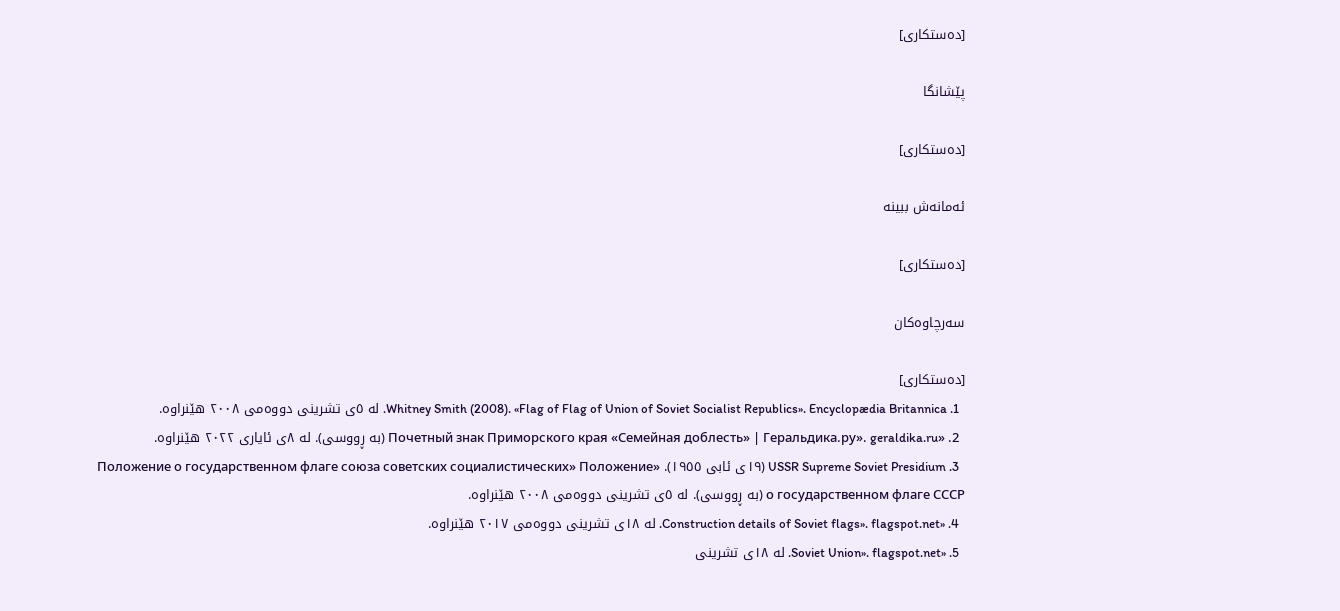[دەستکاری]

پێشانگا

[دەستکاری]

ئەمانەش ببینە

[دەستکاری]

سەرچاوەکان

[دەستکاری]
  1. Whitney Smith (2008). «Flag of Flag of Union of Soviet Socialist Republics». Encyclopædia Britannica. لە ٥ی تشرینی دووەمی ٢٠٠٨ ھێنراوە.
  2. «Почетный знак Приморского края «Семейная доблесть» | Геральдика.ру». geraldika.ru (بە ڕووسی). لە ٨ی ئایاری ٢٠٢٢ ھێنراوە.
  3. USSR Supreme Soviet Presidium (١٩ی ئابی ١٩٥٥). «Положение о государственном флаге союза советских социалистических» Положение о государственном флаге СССР (بە ڕووسی). لە ٥ی تشرینی دووەمی ٢٠٠٨ ھێنراوە.
  4. «Construction details of Soviet flags». flagspot.net. لە ١٨ی تشرینی دووەمی ٢٠١٧ ھێنراوە.
  5. «Soviet Union». flagspot.net. لە ١٨ی تشرینی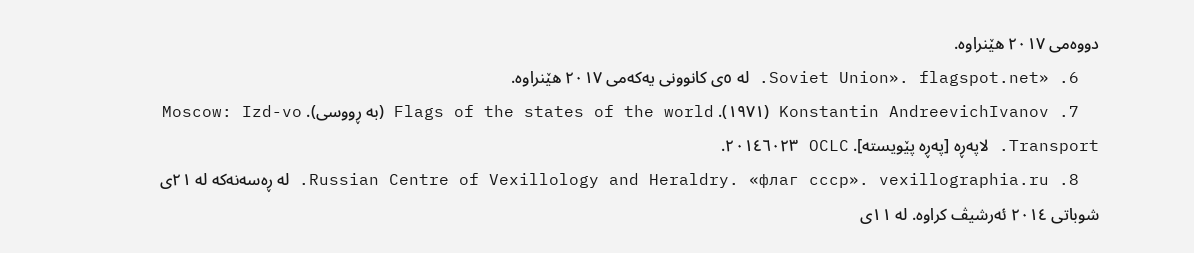دووەمی ٢٠١٧ ھێنراوە.
  6. «Soviet Union». flagspot.net. لە ٥ی کانوونی یەکەمی ٢٠١٧ ھێنراوە.
  7. Konstantin AndreevichIvanov (١٩٧١). Flags of the states of the world (بە ڕووسی). Moscow: Izd-vo Transport. لاپەڕە [پەڕە پێویستە]. OCLC ٢٠١٤٦٠٢٣.
  8. Russian Centre of Vexillology and Heraldry. «флаг ссср». vexillographia.ru. لە ڕەسەنەکە لە ٢١ی شوباتی ٢٠١٤ ئەرشیڤ کراوە. لە ١١ی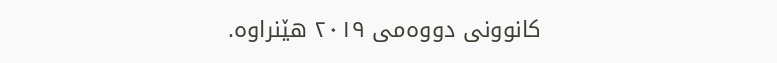کانوونی دووەمی ٢٠١٩ ھێنراوە.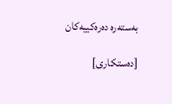بەستەرە دەرەکییەکان

[دەستکاری]